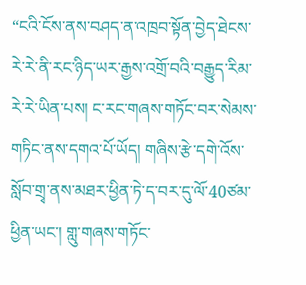“ངའི་ངོས་ནས་བཤད་ན་འཁྲབ་སྟོན་བྱེད་ཐེངས་རེ་རེ་ནི་རང་ཉིད་ཡར་རྒྱས་འགྲོ་བའི་བརྒྱུད་རིམ་རེ་རེ་ཡིན་པས། ང་རང་གཞས་གཏོང་བར་སེམས་གཏིང་ནས་དགའ་པོ་ཡོད། གཞིས་རྩེ་དགེ་འོས་སློབ་གྲྭ་ནས་མཐར་ཕྱིན་ཏེ་ད་བར་དུ་ལོ་40ཙམ་ཕྱིན་ཡང་། གླུ་གཞས་གཏོང་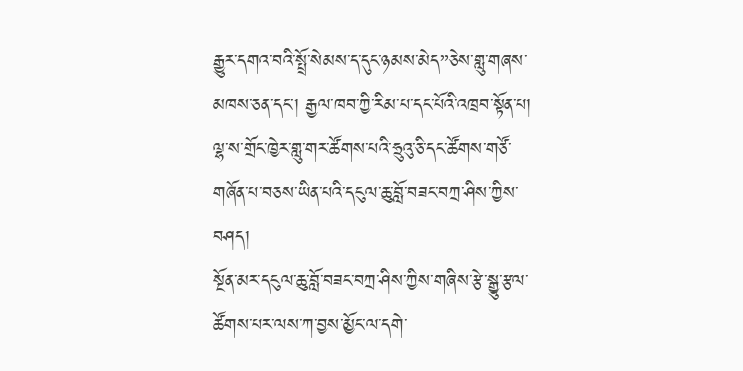རྒྱུར་དགའ་བའི་སྤྲོ་སེམས་ད་དུང་ཉམས་མེད”ཅེས་གླུ་གཞས་མཁས་ཅན་དང་། རྒྱལ་ཁབ་ཀྱི་རིམ་པ་དང་པོའི་འཁྲབ་སྟོན་པ། ལྷ་ས་གྲོང་ཁྱེར་གླུ་གར་ཚོགས་པའི་ཧྲུའུ་ཅི་དང་ཚོགས་གཙོ་གཞོན་པ་བཅས་ཡིན་པའི་དངུལ་ཆུ་བློ་བཟང་བཀྲ་ཤིས་ཀྱིས་བཤད།
སྔོན་མར་དངུལ་ཆུ་བློ་བཟང་བཀྲ་ཤིས་ཀྱིས་གཞིས་རྩེ་སྒྱུ་རྩལ་ཚོགས་པར་ལས་ཀ་བྱས་མྱོང་ལ་དགེ་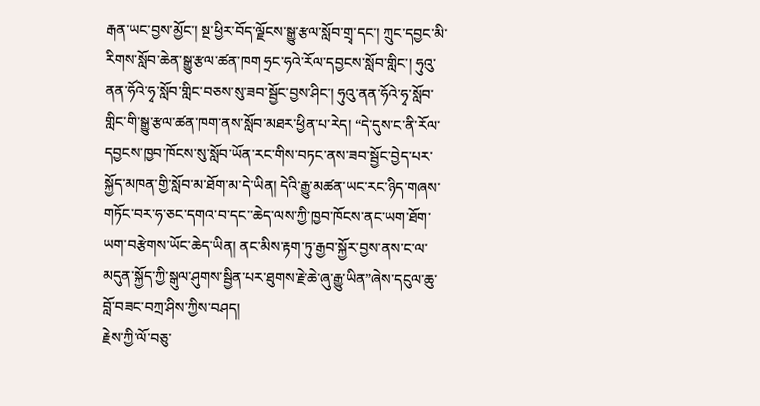རྒན་ཡང་བྱས་མྱོང་། སྔ་ཕྱིར་བོད་ལྗོངས་སྒྱུ་རྩལ་སློབ་གྲྭ་དང་། ཀྲུང་དབྱང་མི་རིགས་སློབ་ཆེན་སྒྱུ་རྩལ་ཚན་ཁག ཧྲང་ཧའེ་རོལ་དབྱངས་སློབ་གླིང་། ཧུའུ་ནན་ཧོའེ་ཧྭ་སློབ་གླིང་བཅས་སུ་ཟབ་སྦྱོང་བྱས་ཤིང་། ཧུའུ་ནན་ཧོའེ་ཧྭ་སློབ་གླིང་གི་སྒྱུ་རྩལ་ཚན་ཁག་ནས་སློབ་མཐར་ཕྱིན་པ་རེད། “དེ་དུས་ང་ནི་རོལ་དབྱངས་ཁྱབ་ཁོངས་སུ་སློབ་ཡོན་རང་གིས་བཏང་ནས་ཟབ་སྦྱོང་བྱེད་པར་སྐྱོད་མཁན་གྱི་སློབ་མ་ཐོག་མ་དེ་ཡིན། དེའི་རྒྱུ་མཚན་ཡང་རང་ཉིད་གཞས་གཏོང་བར་ཧ་ཅང་དགའ་བ་དང་་ཆེད་ལས་ཀྱི་ཁྱབ་ཁོངས་ནང་ཡག་ཐོག་ཡག་བརྩེགས་ཡོང་ཆེད་ཡིན། ནང་མིས་རྟག་ཏུ་རྒྱབ་སྐྱོར་བྱས་ནས་ང་ལ་མདུན་སྐྱོད་ཀྱི་སྒུལ་ཤུགས་སྦྱིན་པར་ཐུགས་རྗེ་ཆེ་ཞུ་རྒྱུ་ཡིན”ཞེས་དངུལ་ཆུ་བློ་བཟང་བཀྲ་ཤིས་ཀྱིས་བཤད།
རྗེས་ཀྱི་ལོ་བཅུ་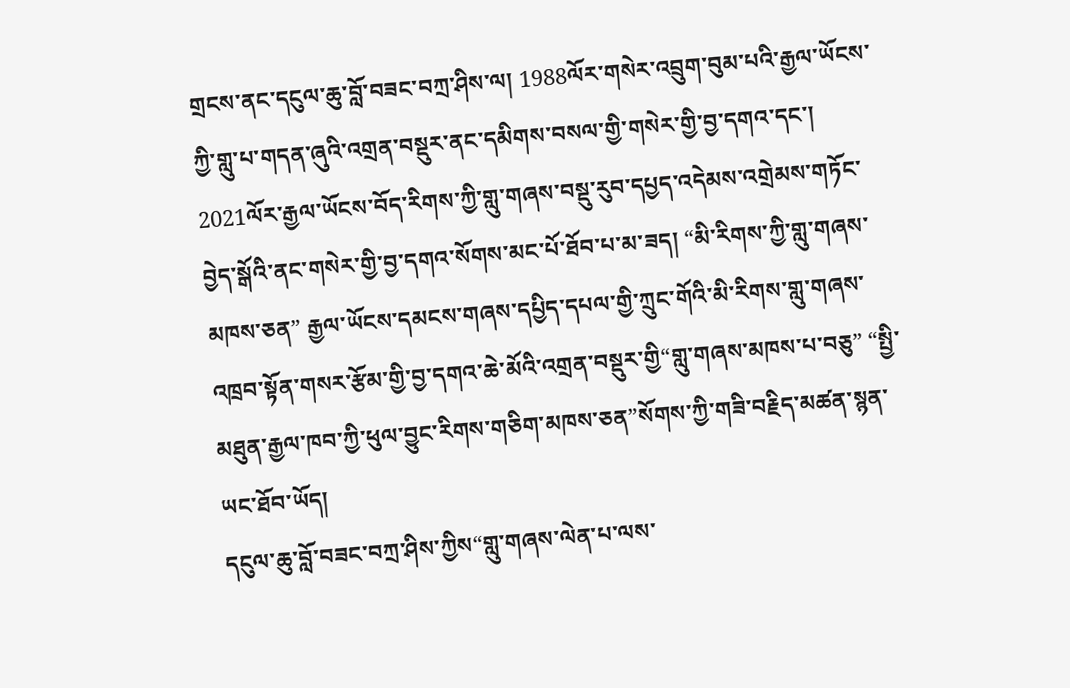གྲངས་ནང་དངུལ་ཆུ་བློ་བཟང་བཀྲ་ཤིས་ལ། 1988ལོར་གསེར་འབྲུག་བུམ་པའི་རྒྱལ་ཡོངས་ཀྱི་གླུ་པ་གདན་ཞུའི་འགྲན་བསྡུར་ནང་དམིགས་བསལ་གྱི་གསེར་གྱི་བྱ་དགའ་དང་། 2021ལོར་རྒྱལ་ཡོངས་བོད་རིགས་ཀྱི་གླུ་གཞས་བསྡུ་རུབ་དཔྱད་འདེམས་འགྲེམས་གཏོང་བྱེད་སྒོའི་ནང་གསེར་གྱི་བྱ་དགའ་སོགས་མང་པོ་ཐོབ་པ་མ་ཟད། “མི་རིགས་ཀྱི་གླུ་གཞས་མཁས་ཅན” རྒྱལ་ཡོངས་དམངས་གཞས་དཔྱིད་དཔལ་གྱི་ཀྲུང་གོའི་མི་རིགས་གླུ་གཞས་འཁྲབ་སྟོན་གསར་རྩོམ་གྱི་བྱ་དགའ་ཆེ་མོའི་འགྲན་བསྡུར་གྱི“གླུ་གཞས་མཁས་པ་བཅུ” “སྤྱི་མཐུན་རྒྱལ་ཁབ་ཀྱི་ཕུལ་བྱུང་རིགས་གཅིག་མཁས་ཅན”སོགས་ཀྱི་གཟི་བརྗིད་མཚན་སྙན་ཡང་ཐོབ་ཡོད།
དངུལ་ཆུ་བློ་བཟང་བཀྲ་ཤིས་ཀྱིས“གླུ་གཞས་ལེན་པ་ལས་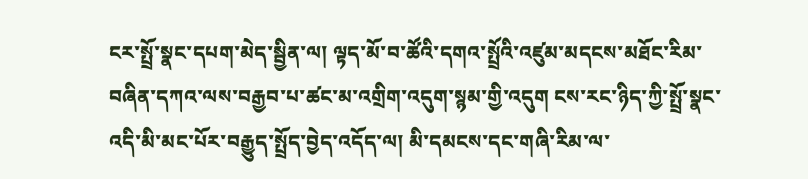ངར་སྤྲོ་སྣང་དཔག་མེད་སྦྱིན་ལ། ལྟད་མོ་བ་ཚོའི་དགའ་སྤྲོའི་འཛུམ་མདངས་མཐོང་རིམ་བཞིན་དཀའ་ལས་བརྒྱབ་པ་ཚང་མ་འགྲིག་འདུག་སྙམ་གྱི་འདུག ངས་རང་ཉིད་ཀྱི་སྤྲོ་སྣང་འདི་མི་མང་པོར་བརྒྱུད་སྤྲོད་བྱེད་འདོད་ལ། མི་དམངས་དང་གཞི་རིམ་ལ་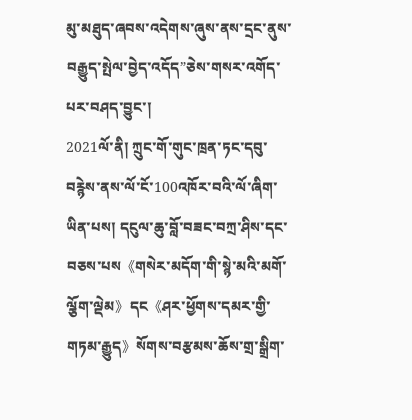མུ་མཐུད་ཞབས་འདེགས་ཞུས་ནས་དྲང་ནུས་བརྒྱུད་སྤེལ་བྱེད་འདོད”ཅེས་གསར་འགོད་པར་བཤད་བྱུང་།
2021ལོ་ནི། ཀྲུང་གོ་གུང་ཁྲན་ཏང་དབུ་བརྙེས་ནས་ལོ་ངོ་100འཁོར་བའི་ལོ་ཞིག་ཡིན་པས། དངུལ་ཆུ་བློ་བཟང་བཀྲ་ཤིས་དང་བཅས་པས《གསེར་མདོག་གི་སྙེ་མའི་མགོ་ལྕོག་ལྡེམ》དང《ཤར་ཕྱོགས་དམར་གྱི་གཏམ་རྒྱུད》སོགས་བརྩམས་ཆོས་གྲ་སྒྲིག་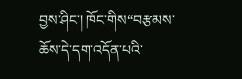བྱས་ཤིང་། ཁོང་གིས“བརྩམས་ཆོས་དེ་དག་འདོན་པའི་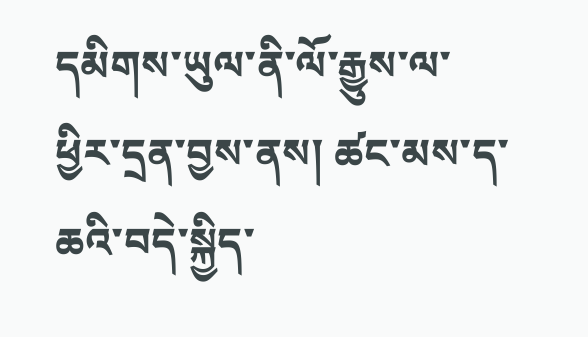དམིགས་ཡུལ་ནི་ལོ་རྒྱུས་ལ་ཕྱིར་དྲན་བྱས་ནས། ཚང་མས་ད་ཆའི་བདེ་སྐྱིད་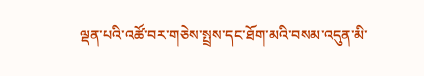ལྡན་པའི་འཚོ་བར་གཅེས་སྤྲས་དང་ཐོག་མའི་བསམ་འདུན་མི་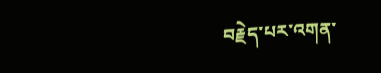བརྗེད་པར་འགན་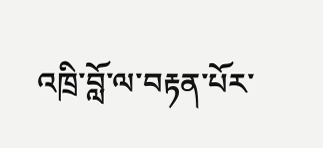འཁྲི་བློ་ལ་བརྟན་པོར་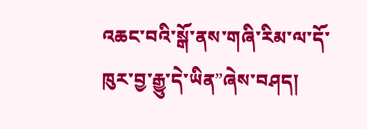འཆང་བའི་སྒོ་ནས་གཞི་རིམ་ལ་དོ་ཁུར་བྱ་རྒྱུ་དེ་ཡིན”ཞེས་བཤད།